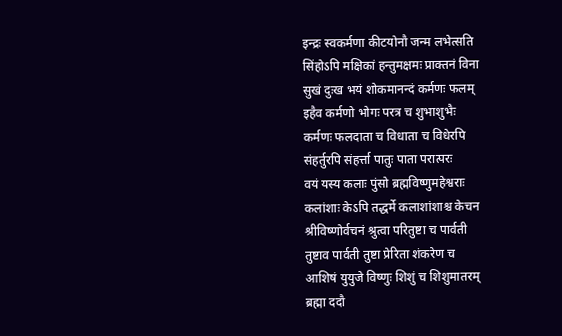इन्द्रः स्वकर्मणा कीटयोनौ जन्म लभेत्सति
सिंहोऽपि मक्षिकां हन्तुमक्षमः प्राक्तनं विना
सुखं दुःख भयं शोकमानन्दं कर्मणः फलम्
इहैव कर्मणो भोगः परत्र च शुभाशुभैः
कर्मणः फलदाता च विधाता च विधेरपि
संहर्तुरपि संहर्त्ता पातुः पाता परात्परः
वयं यस्य कलाः पुंसो ब्रह्मविष्णुमहेश्वराः
कलांशाः केऽपि तद्धर्मे कलाशांशाश्च केचन
श्रीविष्णोर्वचनं श्रुत्वा परितुष्टा च पार्वती
तुष्टाव पार्वती तुष्टा प्रेरिता शंकरेण च
आशिषं युयुजे विष्णुः शिशुं च शिशुमातरम्
ब्रह्मा ददौ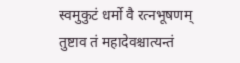स्वमुकुटं धर्मो वै रत्नभूषणम्
तुष्टाव तं महादेवश्चात्यन्तं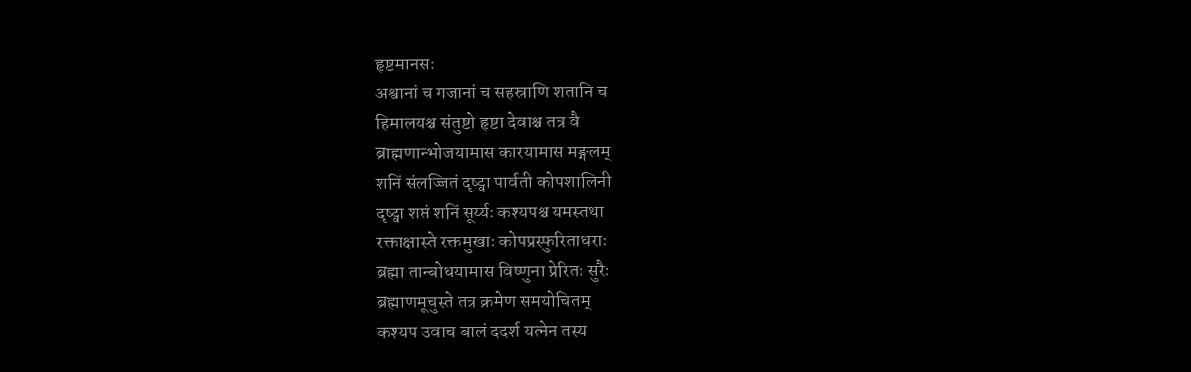हृष्टमानसः
अश्वानां च गजानां च सहस्राणि शतानि च
हिमालयश्च संतुष्टो हृष्टा देवाश्च तत्र वै
ब्राह्मणान्भोजयामास कारयामास मङ्गलम्
शनिं संलज्जितं दृष्ट्वा पार्वती कोपशालिनी
दृष्ट्वा शप्तं शनिं सूर्य्यः कश्यपश्च यमस्तथा
रक्ताक्षास्ते रक्तमुखाः कोपप्रस्फुरिताधराः
ब्रह्मा तान्बोधयामास विष्णुना प्रेरितः सुरैः
ब्रह्माणमूचुस्ते तत्र क्रमेण समयोचितम्
कश्यप उवाच बालं ददर्श यत्नेन तस्य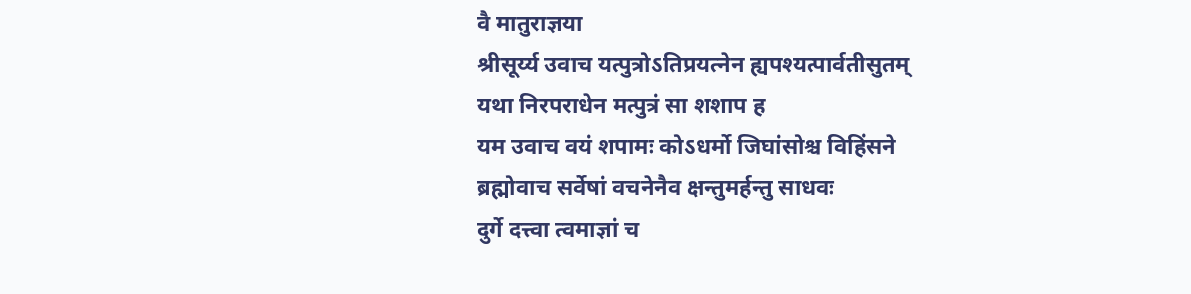वै मातुराज्ञया
श्रीसूर्य्य उवाच यत्पुत्रोऽतिप्रयत्नेन ह्यपश्यत्पार्वतीसुतम्
यथा निरपराधेन मत्पुत्रं सा शशाप ह
यम उवाच वयं शपामः कोऽधर्मो जिघांसोश्च विहिंसने
ब्रह्मोवाच सर्वेषां वचनेनैव क्षन्तुमर्हन्तु साधवः
दुर्गे दत्त्वा त्वमाज्ञां च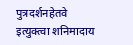पुत्रदर्शनहेतवे
इत्युक्त्वा शनिमादाय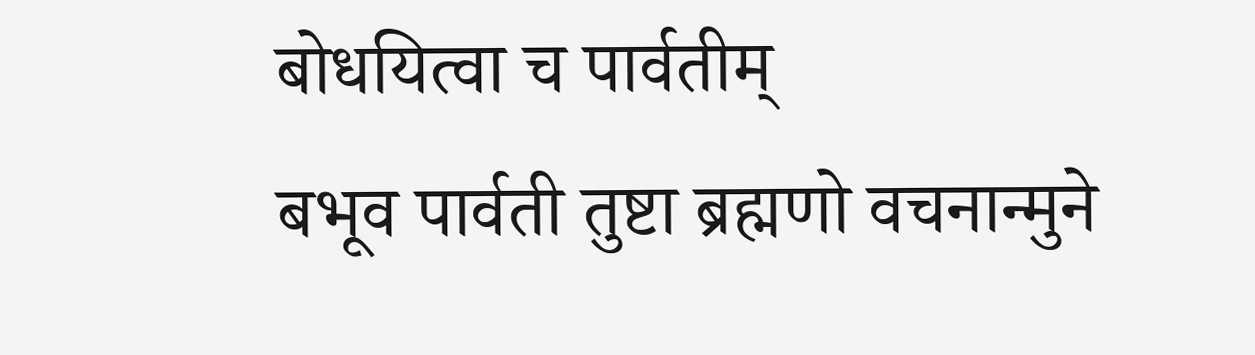बोधयित्वा च पार्वतीम्
बभूव पार्वती तुष्टा ब्रह्मणो वचनान्मुने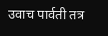उवाच पार्वती तत्र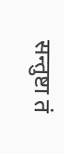सन्तुष्टा तं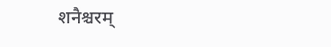शनैश्चरम्